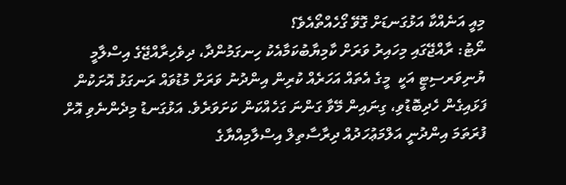މިއީ އަނެއްކާ އަޅުގަނޑަށް ގޮވޭ ގޯހެއްތޯއެވެ؟
ނޯޓު: ރާއްޖޭގައި މިހައިރު ވަރަށް ކާމިޔާބުކަމާއެކު ހިނގަމުންދާ، ދިވެހިރާއްޖޭގެ އިސްލާމީ ޔުނިވަރސިޓީ އަކީ  މީގެ އެތައް އަހަރެއް ކުރިން އިންދުނު ވަރަށް މުޑުވައް ރަނގަޅު އޮށަކުން ފަޅައިގެން ހެދިބޮޑުވި، ގިނައިން މޭވާ ގަންނަ ގަހެއްކަން ކަށަވަރެވެ. އަޅުގަނޑު މިދެންނެވި އޮށް ފުރަތަމަ އިންދުނީ އަލްމަޢުހަދުއް ދިރާސާތިލް އިސްލާމިއްޔާގެ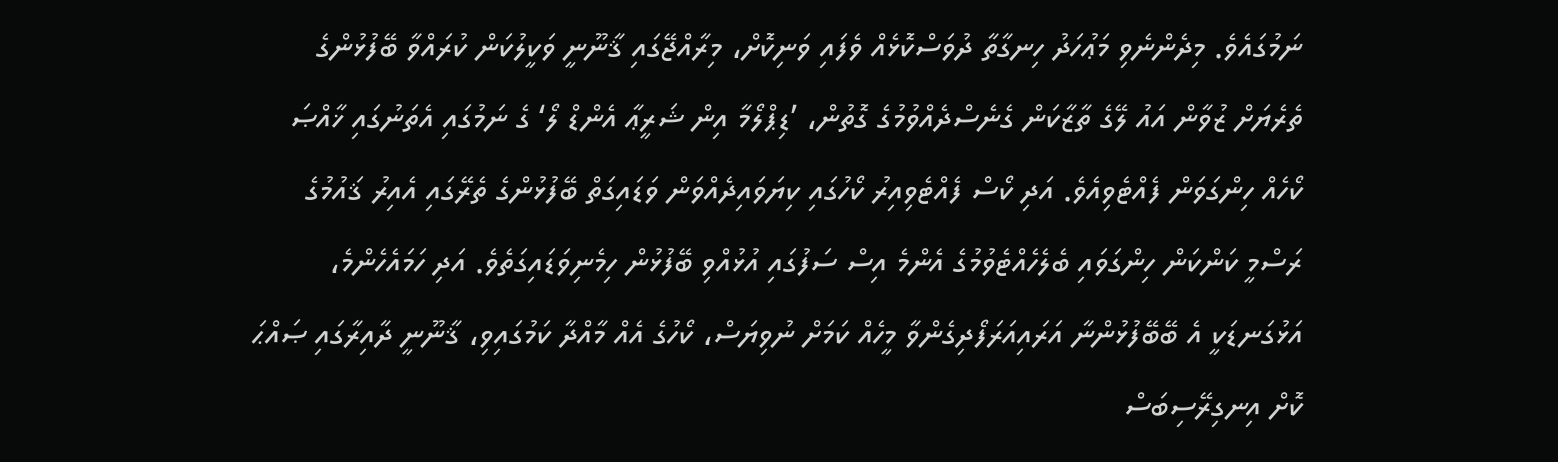ނަމުގައެވެ. މިދެންނެވި މަޢުހަދު ހިނގާތާ ދުވަސްކޮޅެއް ވެފައި ވަނިކޮށް، މިރާއްޖޭގައި ޤާނޫނީ ވަކީލުކަން ކުރައްވާ ބޭފުޅުންގެ ތެރެޔަށް ޒުވާން އައު ލޭގެ ތާޒާކަން ގެނެސްދެއްވުމުގެ ގޮތުން، ’ޑިޕްލޯމާ އިން ޝަރީޢާ އެންޑް ލޯ‘ ގެ ނަމުގައި އެތަނުގައި ޚާއްޞަ ކޯހެއް ހިންގަވަން ފެއްޓެވިއެވެ. އަދި ކޯސް ފެއްޓެވިއިރު ކޯހުގައި ކިޔަވައިދެއްވަން ވަޑައިގަތް ބޭފުޅުންގެ ތެރޭގައި އެއިރު ޤައުމުގެ ރަސްމީ ކަންކަން ހިންގަވައި ބެލެހެއްޓެވުމުގެ އެންމެ އިސް ސަފުގައި އުޅުއްވި ބޭފުޅުން ހިމެނިވަޑައިގަތެވެ. އަދި ހަމައެހެންމެ، އަޅުގަނޑަކީ އެ ބޭބޭފުޅުންނާ އަރައިއަރަފޯދިގެންވާ މީހެއް ކަމަށް ނުވިޔަސް، ކޯހުގެ އެއް މާއްދާ ކަމުގައިވި، ޤާނޫނީ ދާއިރާގައި ޞައްޙަ ކޮށް އިނގިރޭސިބަސް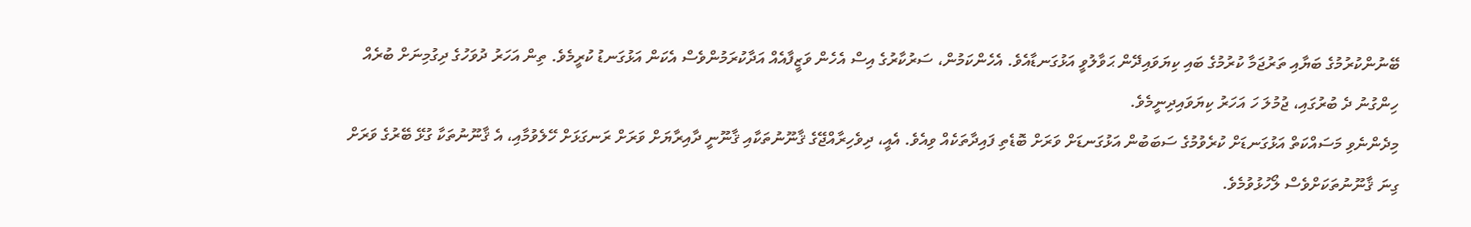ބޭނުންކުރުމުގެ ބަޔާއި ތަރުޖަމާ ކުރުމުގެ ބައި ކިޔަވައިދޭން ޙަވާލުވީ އަޅުގަނޑާއެވެ. އެހެންކަމުން، ސަރުކާރުގެ އިސް އެހެން ވަޒީފާއެއް އަދާކުރަމުންވެސް އެކަން އަޅުގަނޑު ކުރީމެވެ. ތިން އަހަރު ދުވަހުގެ ދިގުމިނަށް ބުރެއް ހިންގުނު ދެ ބުރުގައި، ޖުމުލަ ހަ އަހަރު ކިޔަވައިދިނީމެވެ.
މިދެންނެވި މަސައްކަތް އަޅުގަނޑަށް ކުރެވުމުގެ ސަބަބުން އަޅުގަނޑަށް ވަރަށް ބޮޑެތި ފައިދާތަކެއް ވިއެވެ. އެއީ، ދިވެހިރާއްޖޭގެ ޤާނޫނުތަކާއި ޤާނޫނީ ދާއިރާޔަށް ވަރަށް ރަނގަޅަށް ހޭލެވުމާއި، އެ ޤާނޫނުތަކާ ގުޅޭ ބޭރުގެ ވަރަށް ގިނަ ޤާނޫނުތަކަށްވެސް ލޯހުޅުވުމެވެ.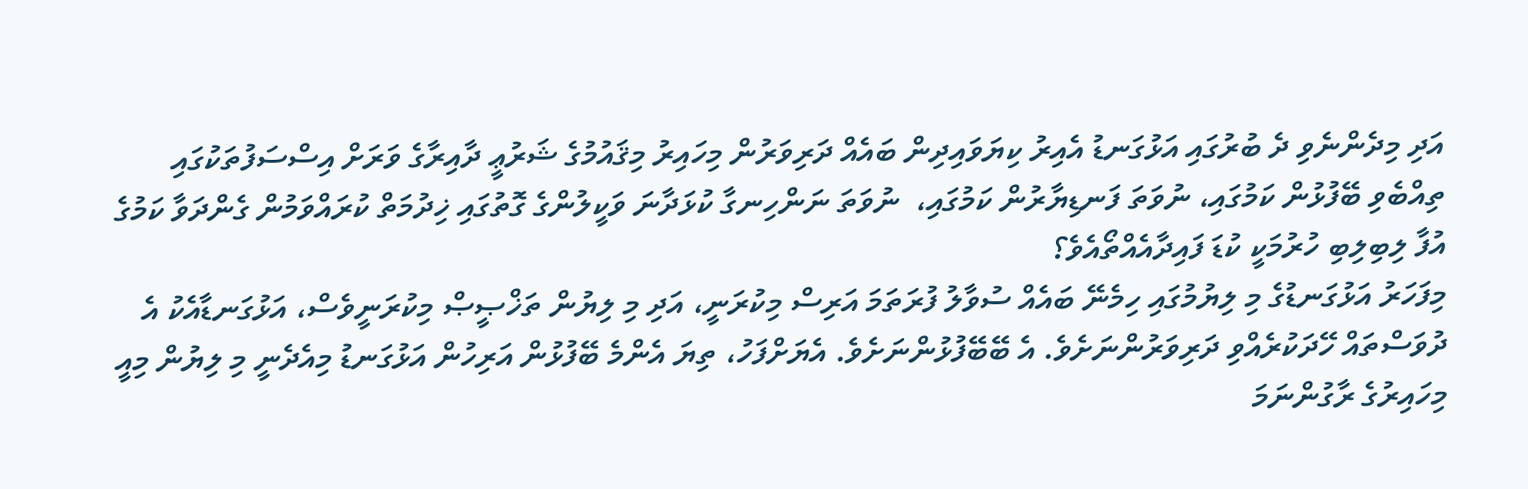އަދި މިދެންނެވި ދެ ބުރުގައި އަޅުގަނޑު އެއިރު ކިޔަވައިދިން ބައެއް ދަރިވަރުން މިހައިރު މިޤައުމުގެ ޝަރުޢީ ދާއިރާގެ ވަރަށް އިސްސަފުތަކުގައި ތިއްބެވި ބޭފުޅުން ކަމުގައި، ނުވަތަ ފަނޑިޔާރުން ކަމުގައި،  ނުވަތަ ނަންހިނގާ ކުޅަދާނަ ވަކީލުންގެ ގޮތުގައި ޚިދުމަތް ކުރައްވަމުން ގެންދަވާ ކަމުގެ އުފާ ލިބިލިބި ހުރުމަކީ ކުޑަ ފައިދާއެއްތޯއެވެ؟
މިފަހަރު އަޅުގަނޑުގެ މި ލިޔުމުގައި ހިމެނޭ ބައެއް ސުވާލު ފުރަތަމަ އަރިސް މިކުރަނީ، އަދި މި ލިޔުން ތަޚްޞީޞް މިކުރަނީވެސް، އަޅުގަނޑާއެކު އެ ދުވަސްތައް ހޭދަކުރެއްވި ދަރިވަރުންނަށެވެ. އެ ބޭބޭފުޅުންނަށެވެ. އެޔަށްފަހު، ތިޔަ އެންމެ ބޭފުޅުން އަރިހުން އަޅުގަނޑު މިއެދެނީ މި ލިޔުން މިއީ މިހައިރުގެ ރާގުންނަމަ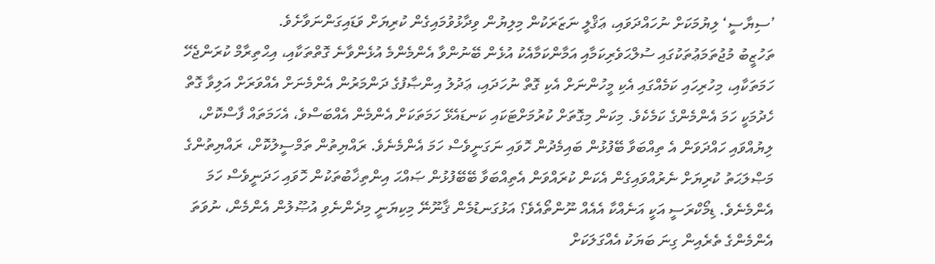’ސިޔާސީ‘ ލިޔުމަކަށް ނުހައްދަވައި، ޢަޤްލީ ނަޒަރަކުން މިލިޔުން ވިދާޅުވުމައިގެން ކުރިޔަށް ވަޑައިގަންނަވާށެވެ.
ތަހުޒީބު މުޖުތަމަޢުތަކުގައި ސުލްޙަވެރިކަމާއި އަމާންކަމާއެކު އުޅެން ބޭނުންވާ އެންމެންމެ އުޅެންވާނެ ގޮތްތަކާއި، އިޙްތިރާމް ކުރަންޖެހޭ ހަމަތަކާއި، މިހުރިހައި ކަމެއްގައި އެކި މީހުންނަށް އެކި ގޮތް ނުހަދައި، ޢަދުލު އިންޞާފުގެ ދަންމަރުން އެންމެނަށް އެއްވަރަށް އަލިވާ ގޮތް ހެދުމަކީ ހަމަ އެންމެންގެ ކަމެކެވެ. މިކަން މިގޮތަށް ކުރުމަށްޓަކައި ކަނޑައެޅޭ ހަމަތަކަށް އެންމެން އެއްބަސްވެ، އެހަމަތައް ފާސްކޮށް، ލިޔުއްވައި ހައްދަވަން އެ ތިއްބަވާ ބޭފުޅުން ބައިމެދުން ހޮވައި ނަގަނީވެސް ހަމަ އެންމެނެވެ. ރައްޔިތުން ތަމްސީލުކޮށް، ރައްޔިތުންގެ މަޞްލަޙަތު ކުރިޔަށް ނެރުއްވައިގެން އެކަން ކުރައްވަން އެތިއްބަވާ ބޭބޭފުޅުން ޞައްޙަ އިންތިޚާބުތަކުން ހޮވައި ހަދަނީވެސް ހަމަ އެންމެނެވެ. ޑިމޯކްރަސީ އަކީ އަނެއްކާ އެއެއް ނޫންތޯއެވެ؟ އަޅުގަނޑުމެން ޤާނޫނޭ މިކިޔަނީ މިދެންނެވި އުޞޫލުން އެންމެން، ނުވަތަ އެންމެންގެ ތެރެއިން ގިނަ ބަޔަކު އެއްގަލަކަށް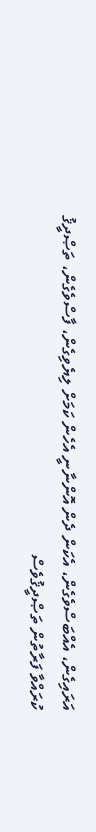އަރައިގެން، އެއްބަސްވެގެން، އެކަން ދެން އޮންނާނީ އެހެން ކަމަށް ލިޔެވިގެން، ފާސްވެގެން، ތަޞްދީޤު ކުރައްވާ ފަރާތުން ތަޞްދީޤުވެސް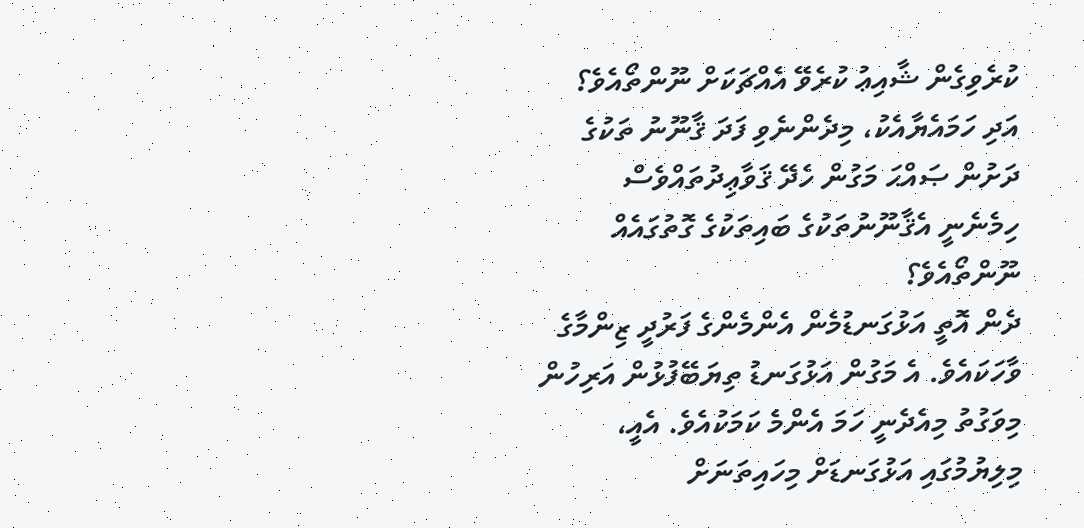ކުރެވިގެން ޝާއިޢު ކުރެވޭ އެއްޗަކަށް ނޫންތޯއެވެ؟ އަދި ހަމައެޔާއެކު، މިދެންނެވި ފަދަ ޤާނޫނު ތަކުގެ ދަށުން ޞައްޙަ މަގުން ހެދޭ ޤަވާޢިދުތައްވެސް ހިމެނެނީ އެޤާނޫނުތަކުގެ ބައިތަކުގެ ގޮތުގައެއް ނޫންތޯއެވެ؟
ދެން އޮތީ އަޅުގަނޑުމެން އެންމެންގެ ފަރުދީ ޒިންމާގެ ވާހަކައެވެ. އެ މަގުން އަޅުގަނޑު ތިޔަބޭފުޅުން އަރިހުން މިވަގުތު މިއެދެނީ ހަމަ އެންމެ ކަމަކުއެވެ. އެއީ، މިލިޔުމުގައި އަޅުގަނޑަށް މިހައިތަނަށް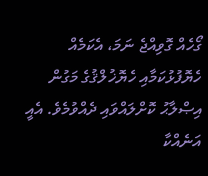ގޯހެއް ގޮވިއްޖެ ނަމަ، އެކަމެއް ހެޔޮފުޅުކަމާއި ހެޔޮޚުލްޤުގެ މަގުން އިޞްލާޙު ކޮށްލައްވައި ދެއްވުމެވެ. އެއީ އަނެއްކާ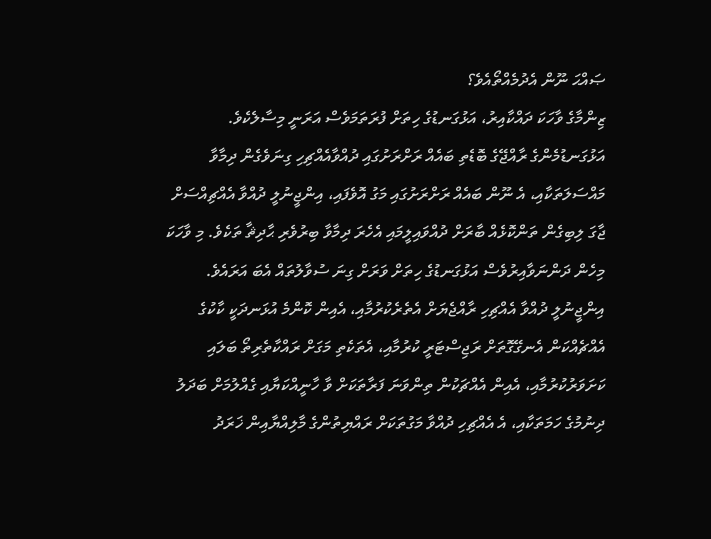ޞައްޙަ ނޫން އެދުމެއްތޯއެވެ؟
ޒިންމާގެ ވާހަކަ ދައްކާއިރު، އަޅުގަނޑުގެ ހިތަށް ފުރަތަމަވެސް އަރަނީ މިސާލެކެވެ. އަޅުގަނޑުމެންގެ ރާއްޖޭގެ ބޮޑެތި ބައެއް ރަށްރަށުގައި ދުއްވާއެއްޗިހި ގިނަވެގެން ދިމާވާ މައްސަލަތަކާއި، އެ ނޫން ބައެއް ރަށްރަށުގައި މަގު އޮވެފައި، އިންޖީނުލީ ދުއްވާ އެއްޗިއްސަށް ޖާގަ ލިބިގެން ތަންކޮޅެއް ބާރަށް ދުއްވައިލީމައި އެހެރަ ދިމާވާ ބިރުވެރި ޙާދިޘާ ތަކެވެ. މި ވާހަކަ މިހެން ދަންނަވާއިރުވެސް އަޅުގަނޑުގެ ހިތަށް ވަރަށް ގިނަ ސުވާލުތައް އެބަ އަރައެވެ. އިންޖީނުލީ ދުއްވާ އެއްޗިހި ރާއްޖެޔަށް އެތެރެކުރުމާއި، އެއިން ކޮންމެ އުޅަނދަކީ ކާކުގެ އެއްޗެއްކަން އެނގޭގޮތަށް ރަޖިސްޓަރީ ކުރުމާއި، އެތަކެތި މަގަށް ރައްކާތެރިތޯ ބަލައި ކަށަވަރުކުރުމާއި، އެއިން އެއްޗަކުން ތިންވަނަ ފަރާތަކަށް ވާ ހާނީއްކަޔާއި ގެއްލުމަށް ބަދަލު ދިނުމުގެ ހަމަތަކާއި، އެ އެއްޗިހި ދުއްވާ މަގުތަކަށް ރައްޔިތުންގެ މާލިއްޔާއިން ޚަރަދު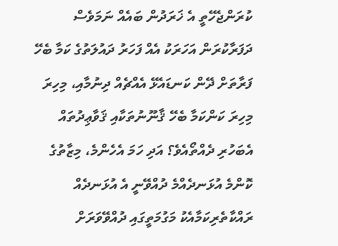ކުރަންޖެހޭތީ އެ ޚަރަދުން ބައެއް ނަމަވެސް ދަފަރާކުރަން އަހަރަކު އެއް ފަހަރު ދައުލަތުގެ ކަމާ ބެހޭ ފަރާތަށް ދޭން ކަނޑައެޅޭ އެއްޗެއް ދިނުމާއި، މިހިރަ މިހިރަ ކަންކަމާ ބެހޭ ޤާނޫނުތަކާއި ޤަވާޢިދުތައް އެބަހުރި ދެއްތޯއެވެ؟ އަދި ހަމަ އެހެންމެ، މިޒާތުގެ ކޮންމެ އުޅަނދެއްމެ ދުއްވޭނީ އެ އުޅަނދެއް ރައްކާތެރިކަމާއެކު މަގުމަތީގައި ދުއްވޭވަރަށް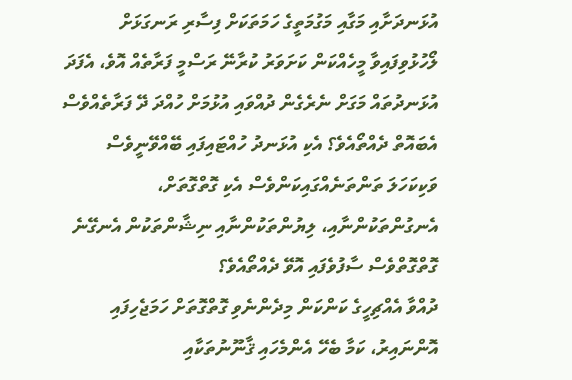އުޅަނދަށާއި މަގާއި މަގުމަތީގެ ހަމަތަކަށް ފިސާރި ރަނގަޅަށް ލޯހުޅުވިފައިވާ މީހެއްކަން ކަށަވަރު ކުރާނޭ ރަސްމީ ފަރާތެއް އޮވެ، އެފަދަ އުޅަނދުތައް މަގަށް ނެރެގެން ދުއްވައި އުޅުމަށް ހުއްދަ ދޭ ފަރާތެއްވެސް އެބައޮތް ދެއްތޯއެވެ؟ އެކި އުޅަނދު ހުއްޓައިފައި ބޭއްވޭނީވެސް ވަކިކަހަލަ ތަންތަނެއްގައިކަންވެސް އެކި ގޮތްގޮތަށް، އެނގުންތަކުންނާއި، ލިޔުންތަކުންނާއި ނިޝާންތަކުން އެނގޭނެ ގޮތްގޮތްވެސް ސާފުވެފައި އޮވޭ ދެއްތޯއެވެ؟
ދުއްވާ އެއްޗިހީގެ ކަންކަން މިދެންނެވި ގޮތްގޮތަށް ހަމަޖެހިފައި އޮންނައިރު، ކަމާ ބެހޭ އެންމެހައި ޤާނޫނުތަކާއި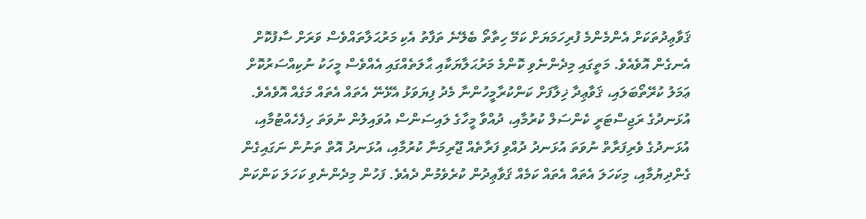ޤަވާޢިދުތަކަށް އެންމެންމެ ފުރިހަމަޔަށް ކަމޭ ހިތާތޯ ބެލޭނެ ތަފާތު އެކި މަރުޙަލާތައްވެސް ވަރަށް ސާފުކޮށް އެނގެން އޮވެއެވެ. މަތީގައި މިދެންނެވި ކޮންމެ މަރުޙަލާޔަކާއި ޙާލަތެއްގައި އެއްވެސް މީހަކު ނުކިއްސަރުކޮށް ޢަމަލު ކުރޭތޯބަލައި، ޤަވާޢިދާ ޚިލާފަށް ކަންކުރާމީހުންނާ މެދު ފިޔަވަޅު އެޅޭނޭ އެތައް އެތައް މަގެއް އޮވެއެވެ. އުޅަނދުގެ ރަޖިސްޓަރީ ކެންސަލް ކުރުމާއި، ދުއްވާ މީހާގެ ލައިސަންސް އުވައިލުން ނުވަތަ ހިފެހެއްޓުމާއި، އުޅަނދުގެ ވެރިފަރާތް ނުވަތަ އުޅަނދު ދުއްވި ފަރާތެއް ޖޫރިމަނާ ކުރުމާއި، އުޅަނދު އޮތް ތަނުން ނަގައިގެން ގެންދިޔުމާއި، މިކަހަލަ އެތައް އެތައް ކަމެއް ޤަވާޢިދުން ކުރެވެމުން ދެއެވެ. ފަހުން މިދެންނެވި ކަހަލަ ކަންކަން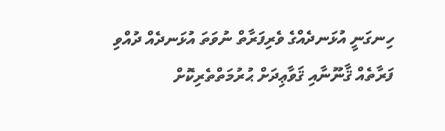ހިނގަނީ އުޅަނދެއްގެ ވެރިފަރާތް ނުވަތަ އުޅަނދެއް ދުއްވި ފަރާތެއް ޤާނޫނާއި ޤަވާޢިދަށް ޙުރުމަތްތެރިކޮށް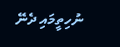ނުހިތީމައި ދެނޭ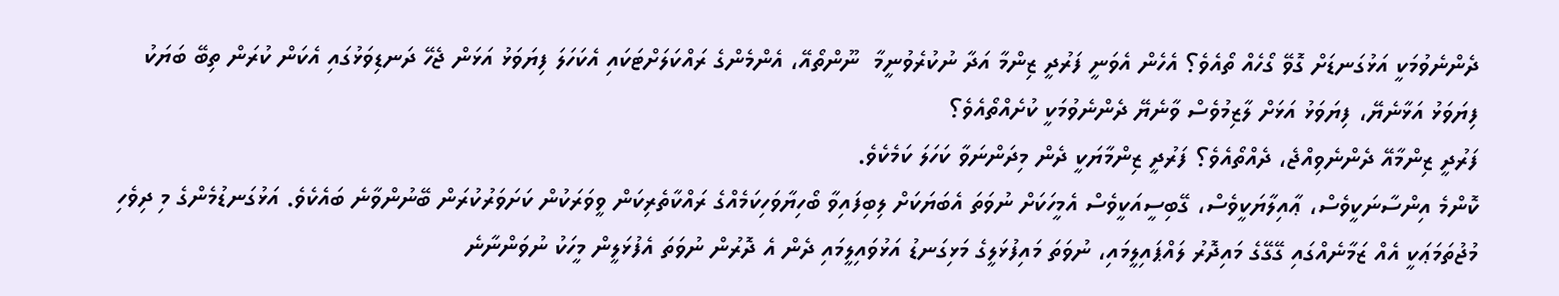ދެންނެވުމަކީ އަޅުގަނޑަށް ގޮވޭ ގޯހެއް ތޯއެވެ؟ އެހެން އެވަނީ ފަރުދީ ޒިންމާ އަދާ ނުކުރެވުނީމާ  ނޫންތޯއޭ، އެންމެންގެ ރައްކަލަށްޓަކައި އެކަހަލަ ފިޔަވަޅު އަޅަން ޖެހޭ ދަނޑިވަޅުގައި އެކަން ކުރަން ތިބޭ ބަޔަކު ފިޔަވަޅު އަޅާނެޔޭ، ފިޔަވަޅު އަޅަށް ލާޒިމުވެސް ވާނެޔޭ ދެންނެވުމަކީ ކުށެއްތޯއެވެ؟
ފަރުދީ ޒިންމާއޭ ދެންނެވިއްޖެ، ދެއްތޯއެވެ؟ ފަރުދީ ޒިންމާޔަކީ ދެން މިދަންނަވާ ކަހަލަ ކަމެކެވެ.
ކޮންމެ އިންސާނަކީވެސް، ޢާއިލާޔަކީވެސް، ގޭބިސީއަކީވެސް އެމީހަކަށް ނުވަތަ އެބަޔަކަށް ލިބިފައިވާ ބޯހިޔާވަހިކަމެއްގެ ރައްކާތެރިކަން ވީވަރަކުން ކަށަވަރުކުރަން ބޭނުންވާނެ ބައެކެވެ. އަޅުގަނޑުމެންގެ މި ދިވެހި މުޖުތަމަޢަކީ އެއް ޒަމާނެއްގައި ގޭގޭގެ މައިދޮރު ލައްޕައިލީމައި، ނުވަތަ މައިފުޅަލީގެ މަޅިގަނޑު އަޅުވައިލީމައި ދެން އެ ދޮރުން ނުވަތަ އެފުޅަލީން މީހަކު ނުވަންނާނެ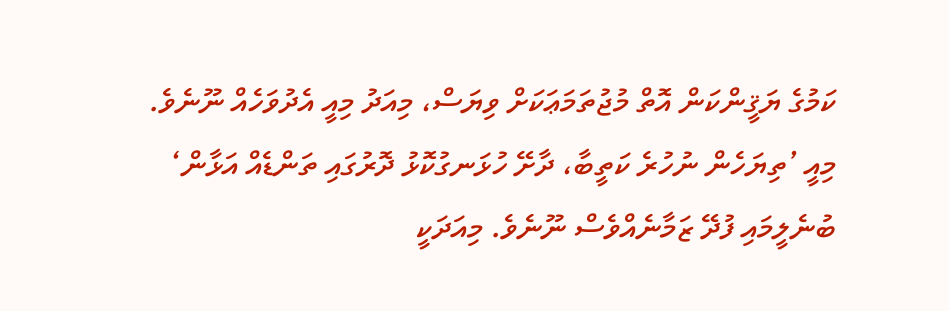ކަމުގެ ޔަޤީންކަން އޮތް މުޖުތަމަޢަކަށް ވިޔަސް، މިއަދު މިއީ އެދުވަހެއް ނޫނެވެ. މިއީ ’ތިޔަހެން ނުހުރެ ކަތީބާ، ދާށޭ ހުޅަނގުކޮޅު ދޮރުގައި ތަންޑެއް އަޅާން‘ ބުނެލީމައި ފުދޭ ޒަމާނެއްވެސް ނޫނެވެ. މިއަދަކީ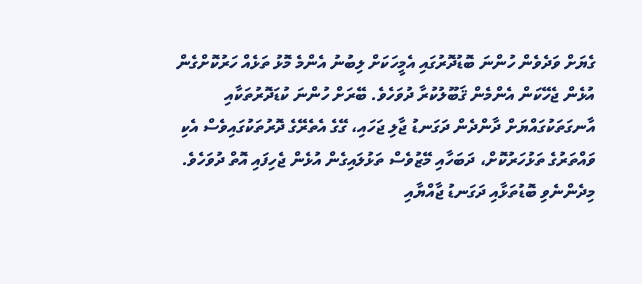ގެޔަށް ވަދެވެން ހުންނަ ބޮޑުދޮރުގައި އެމީހަކަށް ލިބުނު އެންމެ މޮޅު ތަޅެއް ހަރުކޮށްގެން އުޅެން ޖެހޭކަން އެންމެން ޤަބޫލުކުރާ ދުވަހެވެ. ބޭރަށް ހުންނަ ކުޑަދޮރުތަކާއި  އާނގަތަކުގައްޔަށް ދާންދެން ދަގަނޑު ޖާލި ޖަހައި، ގޭގެ އެތެރޭގެ ދޮރުތަކުގައިވެސް އެކި ވައްތަރުގެ ތަޅުހަރުކޮށް، ދަބަހާއި މޭޒުވެސް ތަޅުލައިގެން އުޅެން ޖެހިފައި އޮތް ދުވަހެވެ. މިދެންނެވި ބޮޑުތަޅާއި ދަގަނޑު ޖާއްޔާއި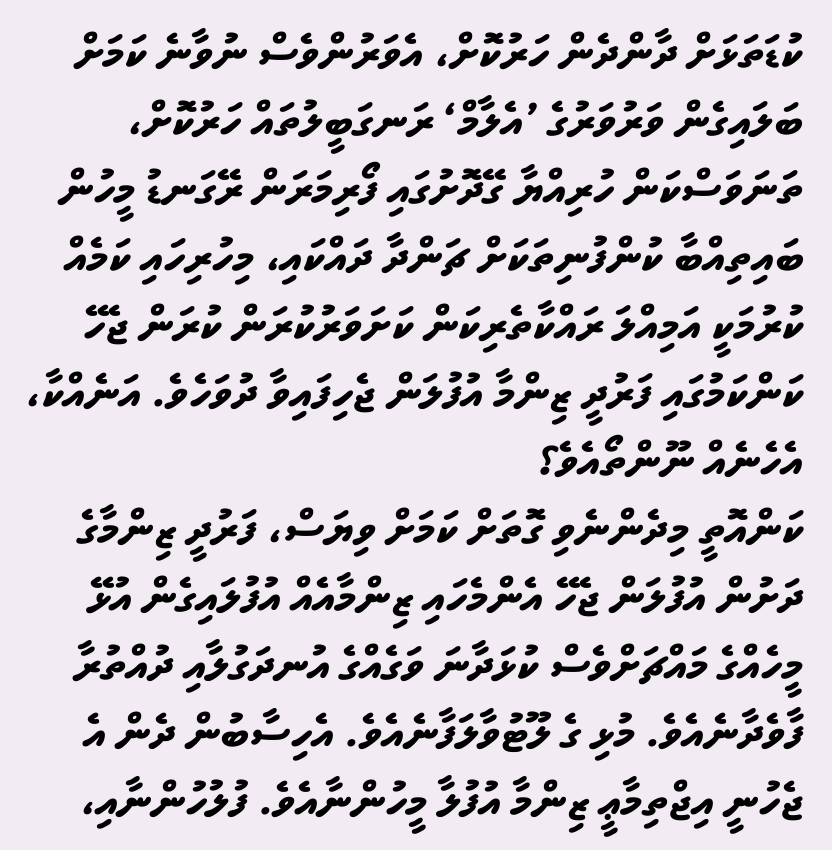ކުޑަތަޅަށް ދާންދެން ހަރުކޮށް، އެވަރުންވެސް ނުވާނެ ކަމަށް ބަލައިގެން ވަރުވަރުގެ ’އެލާމް‘ ރަނގަބީލުތައް ހަރުކޮށް، ތަނަވަސްކަން ހުރިއްޔާ ގޭދޮށުގައި ފޯރިމަރަން ރޭގަނޑު މީހުން ބައިތިއްބާ ކުންފުނިތަކަށް ޗަންދާ ދައްކައި، މިހުރިހައި ކަމެއް ކުރުމަކީ އަމިއްލަ ރައްކާތެރިކަން ކަށަވަރުކުރަން ކުރަން ޖެހޭ ކަންކަމުގައި ފަރުދީ ޒިންމާ އުފުލަން ޖެހިފައިވާ ދުވަހެވެ. އަނެއްކާ، އެހެނެއް ނޫންތޯއެވެ؟
ކަންއޮތީ މިދެންނެވި ގޮތަށް ކަމަށް ވިޔަސް، ފަރުދީ ޒިންމާގެ ދަށުން އުފުލަން ޖެހޭ އެންމެހައި ޒިންމާއެއް އުފުލައިގެން އުޅޭ މީހެއްގެ މައްޗަށްވެސް ކުޅަދާނަ ވަގެއްގެ އުނދަގުލާއި ދުއްތުރާ ފާވެދާނެއެވެ. މުޅި ގެ ލޫޓުވާލަފާނެއެވެ. އެހިސާބުން ދެން އެ ޖެހުނީ އިޖްތިމާޢީ ޒިންމާ އުފުލާ މީހުންނާއެވެ. ފުލުހުންނާއި،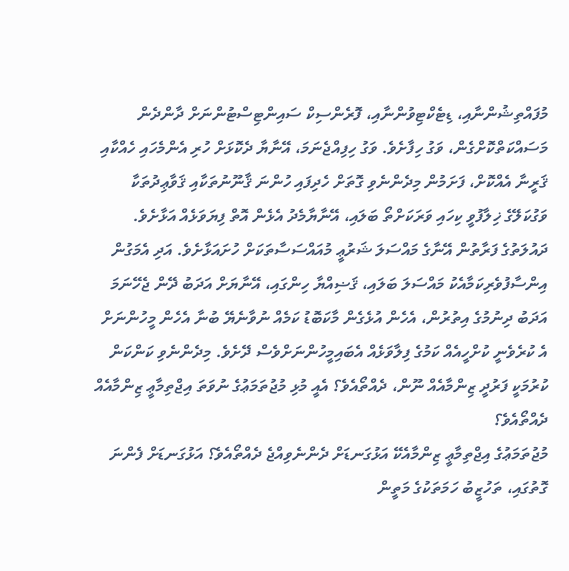މުފައްތިޝުންނާއި، ޑިޓެކްޓިވުންނާއި، ފޮރެންސިކް ސައިންޓިސްޓުންނަށް ދާންދެން މަސައްކަތްކޮށްގެން، ވަގު ހިފާށެވެ. ވަގު ހިފިއްޖެނަމަ، އޭނާޔާ ދެކޮޅަށް ހުރި އެންމެހައި ހެއްކާއި ޤަރީނާ އެއްކޮށް، ފަށަމުން މިދެންނެވި ގޮތަށް ހެދިފައި ހުންނަ ޤާނޫނުތަކާއި ޤަވާޢިދުތަކާ ވަގުކަލޭގެ ޚިލާފުވީ ކިހައި ވަރަކަށްތޯ ބަލައި، އޭނާޔާމެދު އެޅެން އޮތް ފިޔަވަޅެއް އަޅާށެވެ. ދައުލަތުގެ ފަރާތުން އޭނާގެ މައްސަލަ ޝަރުޢީ މުއައްސަސާތަކަށް ހުށައަޅާށެވެ. އަދި އެމަގުން އިންސާފުވެރިކަމާއެކު މައްސަލަ ބަލައި، ޤަޟިއްޔާ ހިންގައި، އޭނާޔަށް އަދަބު ދޭން ޖެހޭނަމަ އަދަބު ދިނުމުގެ އިތުރުން، އެހެން އުޅެގެން މާކަބޮޑު ކަމެއް ނުވާނެޔޭ ބުނާ އެހެން މީހުންނަށް އެ ކުރެވެނީ ކުށްހީއެއް ކަމުގެ ފިލާވަޅެއް އެބައިމީހުންނަށްވެސް ދޭށެވެ. މިދެންނެވި ކަންކަން ކުރުމަކީ ފަރުދީ ޒިންމާއެއް ނޫން، ދެއްތޯއެވެ؟ އެއީ މުޅި މުޖުތަމަޢުގެ ނުވަތަ އިޖްތިމާޢީ ޒިންމާއެއް ދެއްތޯއެވެ؟
މުޖުތަމަޢުގެ އިޖްތިމާޢީ ޒިންމާއެކޭ އަޅުގަނޑަށް ދެންނެވިއްޖެ ދެއްތޯއެވެ؟ އަޅުގަނޑަށް ފެންނަ ގޮތުގައި، ތަހުޒީބު ހަމަތަކުގެ މަތީން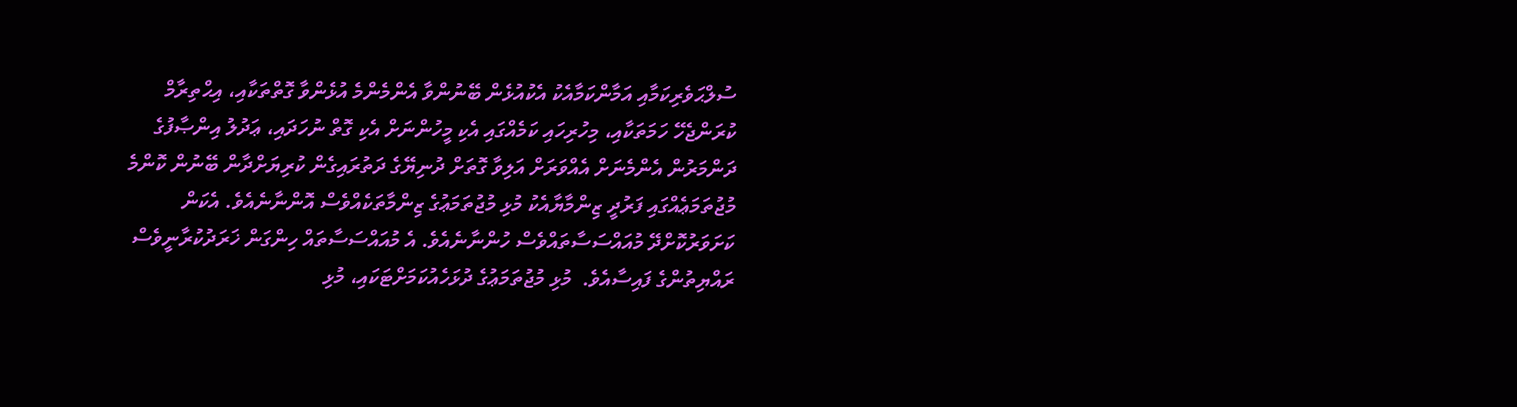ސުލްޙަވެރިކަމާއި އަމާންކަމާއެކު އެކުއުޅެން ބޭނުންވާ އެންމެންމެ އުޅެންވާ ގޮތްތަކާއި، އިޙްތިރާމް ކުރަންޖެހޭ ހަމަތަކާއި، މިހުރިހައި ކަމެއްގައި އެކި މީހުންނަށް އެކި ގޮތް ނުހަދައި، ޢަދުލު އިންޞާފުގެ ދަންމަރުން އެންމެނަށް އެއްވަރަށް އަލިވާ ގޮތަށް ދުނިޔޭގެ ދަތުރައިގެން ކުރިޔަށްދާން ބޭނުން ކޮންމެ މުޖުތަމަޢެއްގައި ފަރުދީ ޒިންމާޔާއެކު މުޅި މުޖުތަމަޢުގެ ޒިންމާތަކެއްވެސް އޮންނާނެއެވެ. އެކަން ކަށަވަރުކޮށްދޭ މުއައްސަސާތައްވެސް ހުންނާނެއެވެ. އެ މުއައްސަސާތައް ހިންގަން ޚަރަދުކުރާނީވެސް ރައްޔިތުންގެ ފައިސާއެވެ.  މުޅި މުޖުތަމަޢުގެ ދުޅަހެއުކަމަށްޓަކައި، މުޅި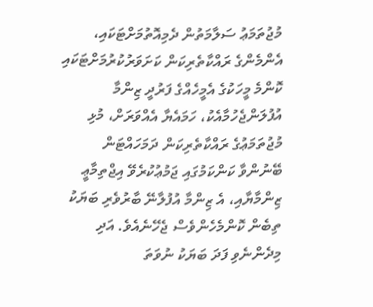މުޖުތަމަޢު ސަލާމަތުން ދެމިއޮތުމަށްޓަކައި، އެންމެންގެ ރައްކާތެރިކަން ކަށަވަރުކުރުމަށްޓަކައި ކޮންމެ މީހަކުގެ އެމީހެއްގެ ފަރުދީ ޒިންމާ އުފުލަންޖެހުމާއެކު، ހަމައެޔާ އެއްވަރަށް، މުޅި މުޖުތަމަޢުގެ ރައްކާތެރިކަން ދަމަހައްޓަން ބޭނުންވާ ކަންކަމުގައި ޖަމުޢުކުރެވޭ އިޖްތިމާޢީ ޒިންމާޔާއި، އެ ޒިންމާ އުފުލާނޭ ބާރުވެރި ބަޔަކު ތިބެން ކޮންމެހެންވެސް ޖެހޭނެއެވެ. އަދި މިދެންނެވި ފަދަ ބަޔަކު ނުވަތަ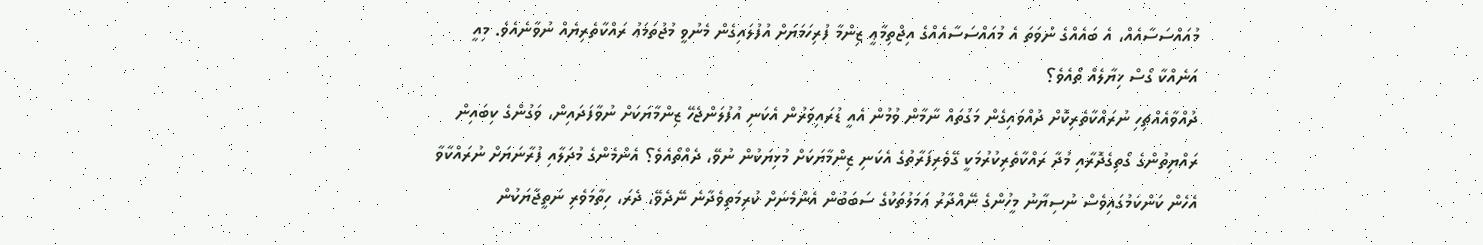މުއައްސަސާއެއް، އެ ބައެއްގެ ނުވަތަ އެ މުއައްސަސާއެއްގެ އިޖްތިމާޢީ ޒިންމާ ފުރިހަމަޔަށް އުފުލައިގެން މެނުވީ މުޖުތަމަޢު ރައްކާތެރިޔެއް ނުވާނެއެވެ. މިއީ އަނެއްކާ ގޯސް ޚިޔާލެއް ތޯއެވެ؟
ދުއްވާއެއްޗިހި ނުރައްކާތެރިކޮށް ދުއްވައިގެން މަގުތައް ނާމާން ވުމުން އެއީ ޑުރައިވަރުން އެކަނި އުފުލަންޖެހޭ ޒިންމާޔަކަށް ނުވާފަދައިން، ވަގުންގެ ކިބައިން ރައްޔިތުންގެ ގޯތިގެދޮރާއި މުދާ ރައްކާތެރިކުރުމަކީ ގޭވެރިފަރާތުގެ އެކަނި ޒިންމާޔަކަށް މުޅިޔަކުން ނުވޭ، ދެއްތޯއެވެ؟ އެންމެންގެ މުދަލާއި ފުރާނަޔަށް ނުރައްކާވާ އެހެން ކަންކަމުގައިވެސް ނުސިޔާނު މީހުންގެ ނޭއްދާރު ޢަމަލުތަކުގެ ސަބަބުން އެންމެނަށް ކުރިމަތިވެދާނެ ނޭދެވޭ، ދެރަ، ހިތާމަވެރި ނަތީޖާޔަކުން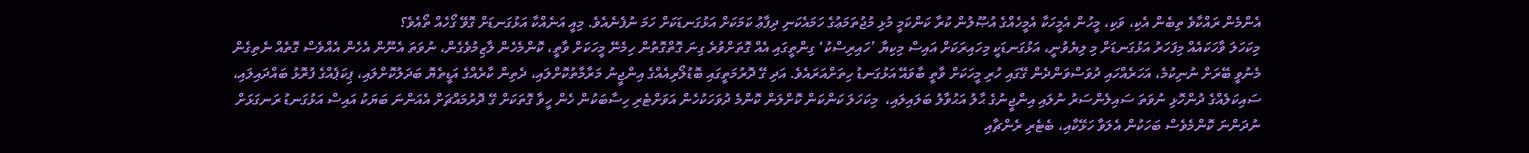އެންމެން ރައްކާވެ ތިބެން އެކި، ވަކި، މީހުން އެމީހަކާ އެމީހެއްގެ އުޞޫލުން ކުރާ ކަންކަމީ މުޅި މުޖުތަމަޢުގެ ހަމައެކަނި ދިފާޢު ކަމަކަށް އަޅުގަނޑަކަށް ހަމަ ނުފެނެއެވެ. މިއީ އަނެއްކާ އަޅުގަނޑަށް ގޮވޭ ގޯހެއް ތޯއެވެ؟
މިކަހަލަ ވާހަކައެއް މިފަހަރު އަޅުގަނޑަށް މި ލިޔެވުނީ، އަޅުގަނޑަކީ މިހައިރަކަށް އައިސް މިކިޔާ ’ހައިރިސްކު‘ ގިންތީގައި އެއް ގޮތަށްވުރެ ގިނަ ގޮތްގޮތުން ހިމެނޭ މީހަކަށް ވާތީ، ކޮންމެހެން ލާޒިމުވެގެން، ނުވަތަ އެނޫން އެހެން އެއްވެސް ގޮތެއް ނެތިގެން މެނުވީ ބޭރަށް ނުނިކުމެ، އަހަރެއްހައި ދުވަސްވަންދެން ގޭގައި ހުރި މީހަކަށް ވާތީ ބާވައޭ އަޅުގަނޑު ހިތަށްއަރައެވެ. އަދި ގޭ ދޮރުމަތީގައި ބޮޑުލޯރިއެއްގެ އިންޖީނު މަރާމާތުކޮށްލައި، ދެތިން ކާރެއްގެ އަޑީތެޔޮ ބަދަލުކޮށްލައި، ޕިކަޕެއްގެ ފުރޮޅު ބައްދައިލައި، ސައިކަލެއްގެ ދުންހޮޅި ނުވަތަ ސައިލެންސަރު ނުލައި އިންޖީނުގެ ޙާލު އަޙުވާލު ބަލައިލައި،  މިކަހަލަ ކަންކަން ކޮށްލަން ކޮންމެ ދުވަހަކުހެން އަވަށްޓެރި ހިސާބަކުން ހެން ހީވާ ގޮތަކަށް ގޭ ދޮރުމައްޗަށް އެއަންނަ ބަޔަކު އައިސް އަޅުގަނޑު ރަނގަޅަށް ނުދަންނަ ކޮންމެވެސް ބަހަކުން އެލަވާ ހަޅޭކާއި، ބެޓެރި ރެންޗާއި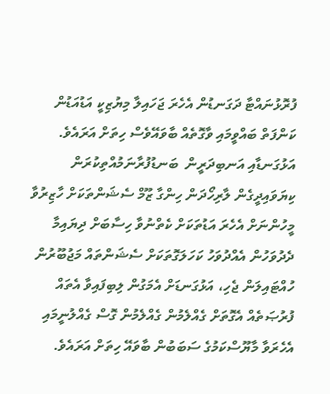ފުރޮޅުނައްޓާ ދަގަނޑުން އެހެރަ ޖަހައިލާ މިޔުޒިކީ އަޑުއަޑުން ކަންފަތް ބައްވީމައި ވާގޮތެއް ބާވައޭވެސް ހިތަށް އަރައެވެ. އަޅުގަނޑާއި އަނބިދަރީން  ބަނޑުފުރާނަމުއްތިކުރަން ކިޔަވައިދީގެން ލާރިހޯދަން ހިންގާ ޒޫމް ސެޝަންތަކަށް ހާޒިރުވާ މީހުންނަށް އެހެރަ އަޑުތަކަށް ކެތްނުވާ ހިސާބަށް ދިޔައިމާ ދެދުވަހުން އެއްދުވަހު ކަހަލަގޮތަކަށް ސެޝަންތައް މަޖުބޫރުން ހުއްޓައިލަން ޖެހި، އަޅުގަނޑަށް އެމަގުން ލިބިފައިވާ އެތައް ފުރުޞަތެއް އެގޮތަށް ގެއްލެމުން ގެއްލެމުން ގޮސް ގެއްލުނީމައި އެހެރަވާ މާޔޫސްކަމުގެ ސަބަބުން ބާވައޭ ހިތަށް އަރައެވެ.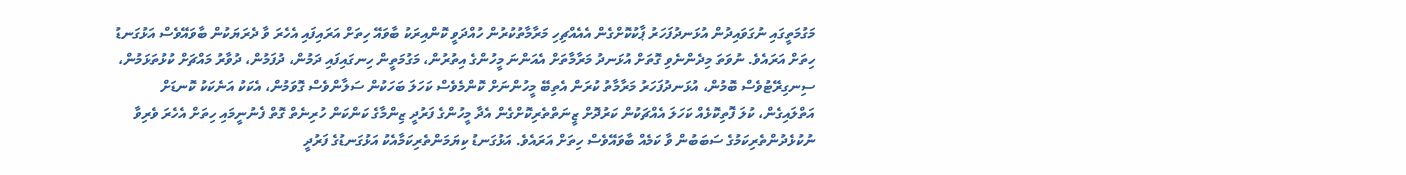މަގުމަތީގައި ނުގަވައިދުން އުޅަނދުފަހަރު ޕާކުކޮށްގެން އެއެއްޗިހި މަރާމާތުކުރުން ހުއްދަވީ ކޮންއިރަކު ބާވައޭ ހިތަށް އަރައިފައި އެހެރަ ވާ ދެރަޔަކުން ބާވައޭވެސް އަޅުގަނޑު ހިތަށް އަރައެވެ. ނުވަތަ މިދެންނެވި ގޮތަށް އުޅަނދު މަރާމާތަށް އެއަންނަ މީހުންގެ އިތުރުން، މަގުމަތީން ހިނގައިފައި ދަމުން، ދުފަމުން، ދުވާރު މައްޗަށް ކުޅުތަޅަމުން، ސިނގިރޭޓުވެސް ބޮމުން، އުޅަނދުފަހަރު މަރާމާތު ކުރަން އެތިބޭ މީހުންނަށް ކޮންމެވެސް ކަހަލަ ބަހަކުން ސަލާންވެސް ގޮވަމުން، އެކަކު އަނެކަކު ކޮނޑަށް އަތްލައިގެން، ކުލަ ފޮތިކޮޅެއް ކަހަލަ އެއްޗަކުން ކަރުދޮށް ޒީނަތްތެރިކޮށްގެން އެދާ މީހުންގެ ފަރުދީ ޒިންމާގެ ކަންކަން ހުރިނެތް ގޮތް ފެނުނީމައި ހިތަށް އެހެރަ ވެރިވާ ނުކުޅެދުންތެރިކަމުގެ ސަބަބުން ވާ ކަމެއް ބާވައޭވެސް ހިތަށް އަރައެވެ. އަޅުގަނޑު ކިޔަމަންތެރިކަމާއެކު އަޅުގަނޑުގެ ފަރުދީ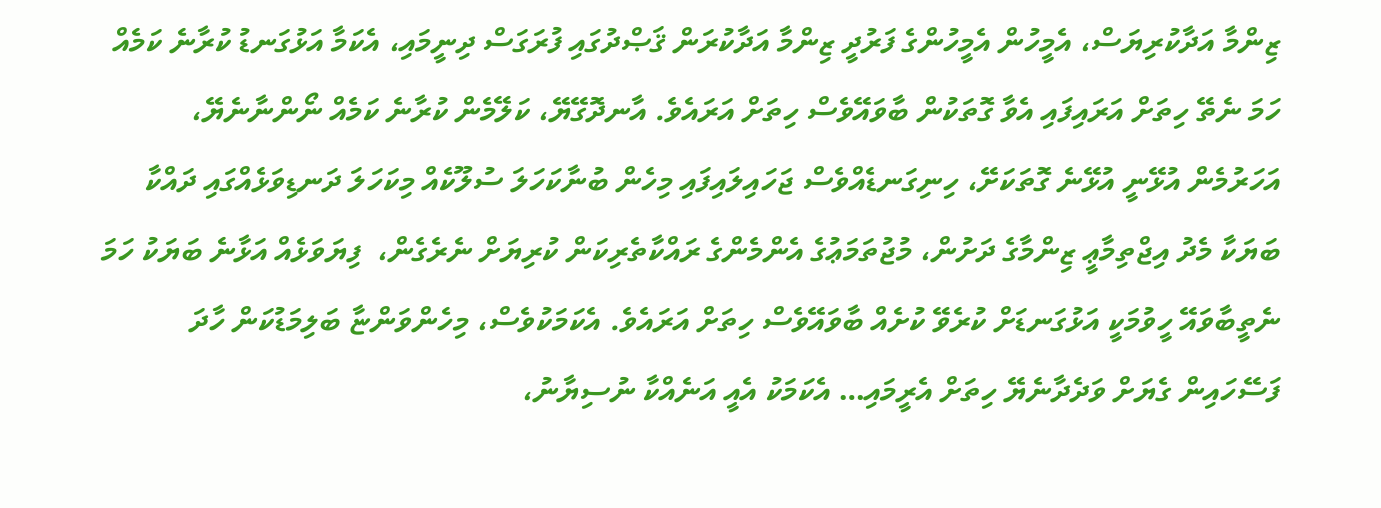ޒިންމާ އަދާކުރިޔަސް، އެމީހުން އެމީހުންގެ ފަރުދީ ޒިންމާ އަދާކުރަން ޤަޞްދުގައި ފުރަގަސް ދިނީމައި، އެކަމާ އަޅުގަނޑު ކުރާނެ ކަމެއް ހަމަ ނެތޭ ހިތަށް އަރައިފައި އެވާ ގޮތަކުން ބާވައޭވެސް ހިތަށް އަރައެވެ. އާނދޮގޭޔޭ، ކަލޭމެން ކުރާނެ ކަމެއް ނޯންނާނެޔޭ، އަހަރުމެން އުޅޭނީ އުޅޭނެ ގޮތަކަށޭ، ހިނިގަނޑެއްވެސް ޖަހައިލައިފައި މިހެން ބުނާކަހަލަ ސުލޫކެއް މިކަހަލަ ދަނޑިވަޅެއްގައި ދައްކާ ބަޔަކާ މެދު އިޖްތިމާޢީ ޒިންމާގެ ދަށުން، މުޖުތަމަޢުގެ އެންމެންގެ ރައްކާތެރިކަން ކުރިޔަށް ނެރެގެން،  ފިޔަވަޅެއް އަޅާނެ ބަޔަކު ހަމަ ނެތީބާވައޭ ހީވުމަކީ އަޅުގަނޑަށް ކުރެވޭ ކުށެއް ބާވައޭވެސް ހިތަށް އަރައެވެ. އެކަމަކުވެސް، މިހެންވަންޏާ ބަލިމަޑުކަން ހާދަ ފަސޭހައިން ގެޔަށް ވަދެދާނެޔޭ ހިތަށް އެރީމައި… އެކަމަކު އެއީ އަނެއްކާ ނުސިޔާނު،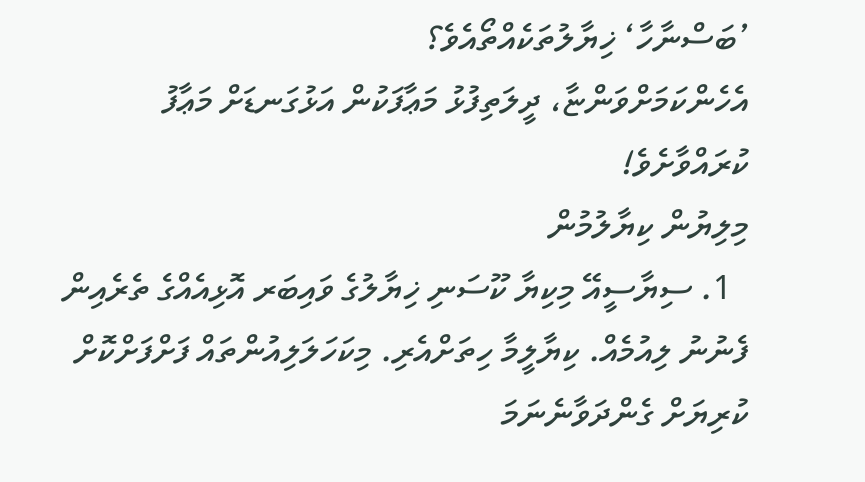’ބަސްނާހާ‘ ޚިޔާލުތަކެއްތޯއެވެ؟
އެހެންކަމަށްވަންޏާ، ދީލަތިފުޅު މަޢާފަކުން އަޅުގަނޑަށް މަޢާފު ކުރައްވާށެވެ!
މިލިޔުން ކިޔާލުމުން
  1. ސިޔާސީއޭ މިކިޔާ ކޫސަނި ޚިޔާލުގެ ވައިބަރ އޮޅިއެއްގެ ތެރެއިން ފެނުނު ލިއުމެއް. ކިޔާލީމާ ހިތަށްއެރި. މިކަހަލަލިއުންތައް ފަށްފަށްކޮށް ކުރިޔަށް ގެންދަވާނެނަމަ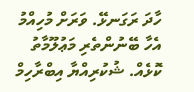ހާދަ ރަގަނޅޭ. ވަރަށް މުހިއްމު އެހާ ބޭނުންތެރި މަޢުލޫމާތު ކޮޅެއް. ޝުކުރިއްޔާ އިބްރާހިމް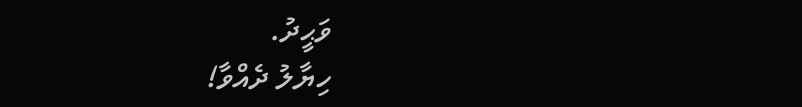ވަޙީދު.
ހިޔާލު ދެއްވާ!